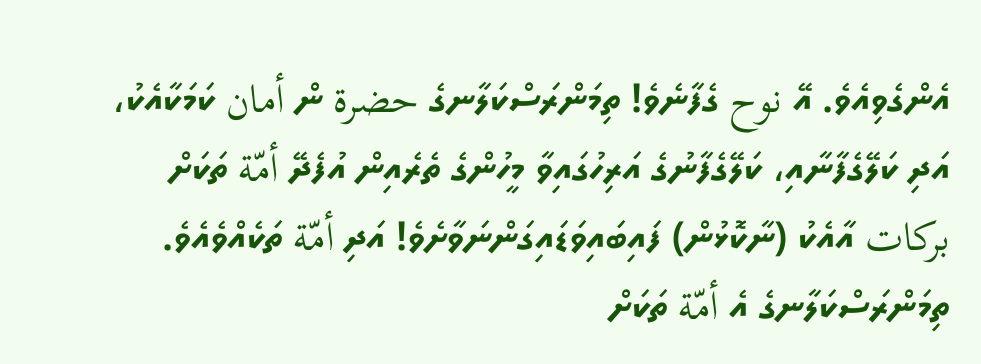އެންގެވިއެވެ. އޭ نوح ގެފާނެވެ! ތިމަންރަސްކަލާނގެ حضرة ން أمان ކަމަކާއެކު، އަދި ކަލޭގެފާނާއި، ކަލޭގެފާނުގެ އަރިހުގައިވާ މީހުންގެ ތެރެއިން އުފެދޭ أمّة ތަކަށް بركات އާއެކު (ނާކޮޅުން) ފައިބައިވަޑައިގަންނަވާށެވެ! އަދި أمّة ތަކެއްވެއެވެ. ތިމަންރަސްކަލާނގެ އެ أمّة ތަކަށް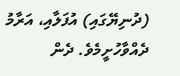(ދުނިޔޭގައި) އުފަލާއި، އަރާމު ދެއްވާހުށީމެވެ. ދެން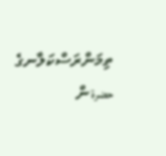ތިމަންރަސްކަލާނގެ حضرة ން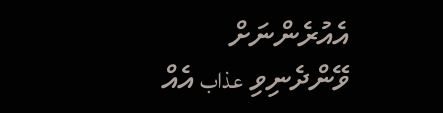އެއުރެންނަށް ވޭންދެނިވި عذاب އެއް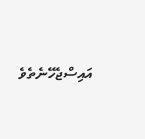އައިސްޖެހޭނެތެވެ